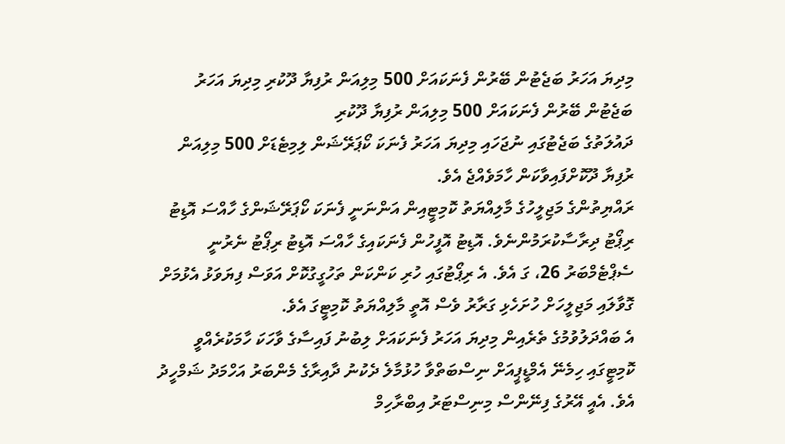މިދިޔަ އަހަރު ބަޖެޓުން ބޭރުން ފެނަކައަށް 500 މިލިއަން ރުފިޔާ ދޫކުރި މިދިޔަ އަހަރު ބަޖެޓުން ބޭރުން ފެނަކައަށް 500 މިލިއަން ރުފިޔާ ދޫކުރި
ދައުލަތުގެ ބަޖެޓުގައި ނުޖަހައި މިދިޔަ އަހަރު ފެނަކަ ކޯޕަރޭޝަން ލިމިޓެޑަށް 500 މިލިއަން ރުފިޔާ ދޫކޮށްފައިވާކަން ހާމަވެއްޖެ އެވެ.
ރައްޔިތުންގެ މަޖިލީހުގެ މާލިއްޔަތު ކޮމިޓީއިން އަންނަނީ ފެނަކަ ކޯޕަރޭޝަންގެ ހާއްސަ އޮޑިޓު ރިޕޯޓު ދިރާސާކުރަމުންނެވެ. އޮޑިޓު އޮފީހުން ފެނަކައިގެ ހާއްސަ އޮޑިޓު ރިޕޯޓު ނެރުނީ ސެޕްޓެމްބަރު 26، ގަ އެވެ. އެ ރިޕޯޓުގައި ހުރި ކަންކަން ތަހުގީގުކޮށް އަވަސް ފިޔަވަޅު އެޅުމަށް ގޮވާލައި މަޖިލީހަށް ހުށަހެޅި ގަރާރު ވެސް އޮތީ މާލިއްޔަތު ކޮމިޓީގަ އެވެ.
އެ ބައްދަލުވުމުގެ ތެރެއިން މިދިޔަ އަހަރު ފެނަކައަށް ލިބުނު ފައިސާގެ ވާހަކަ ހާމަކުރެއްވީ ކޮމިޓީގައި ހިމެނޭ އެމްޑީޕީއަށް ނިސްބަތްވާ ހުޅުމާލެ ދެކުނު ދާއިރާގެ މެންބަރު އަހްމަދު ޝަމްހީދު އެވެ. އެއީ އޭރުގެ ފިނޭންސް މިނިސްޓަރު އިބްރާހިމް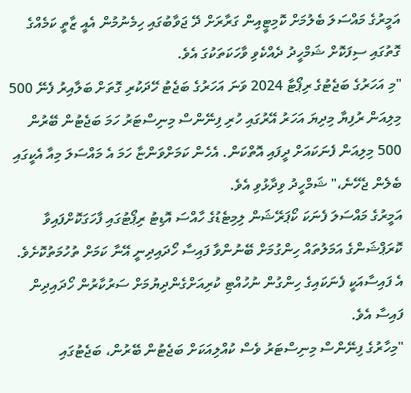އަމީރުގެ މައްސަލަ ބެލުމަށް ކޮމިޓީއިން ގަރާރަށް ދޭ ޖަވާބުގައި ހިމެނުމުން އެއީ ޒާތީ ކަމެއްގެ ގޮތުގައި ސިފަކޮށް ޝަމްހީދު ދެއްކެވި ވާހަކަތަކުގަ އެވެ.
"މި އަހަރުގެ ބަޖެޓުގެ ރިޕޯޓާ 2024 ވަނަ އަހަރުގެ ބަޖެޓު ހޭދަކުރި ގޮތަށް ބަލާއިރު ފެނޭ 500 މިލިއަން ރުފިޔާ މިދިޔަ އަހަރު އޭރުގައި ހުރި ފިނޭންސް މިނިސްޓަރު ހަމަ ބަޖެޓުން ބޭރުން 500 މިލިއަން ފެނަކައަށް ދީފައި އޮތްކަން. އެހެން ކަމަށްވަންޏާ ހަމަ އެ މައްސަލަ މިއާ އެކީގައި ބެލެން ޖެހޭނެ،" ޝަމްހީދު ވިދާޅުވި އެވެ.
އަމީރުގެ މައްސަލަ ފެނަކަ ކޯޕަރޭޝަން ލިމިޓެޑުގެ ހާއްސަ އޮޑިޓު ރިޕޯޓުގައި ފާހަގަކޮށްފައިވާ ކޮރަޕްޝަންގެ އަމަލުތައް ހިންގުމަށް ބޭނުންވާ ފައިސާ ހޯދައިދިނީ އޭނާ ކަމަށް ތުހުމަތުކޮށެވެ. އެ ފައިސާއަކީ ފެނަކައިގެ ހިންގުން ނުހުއްޓި ކުރިއަށްގެންދިޔުމަށް ސަރުކާރުން ހޯދައިދިން ފައިސާ އެވެ.
"މިހާރުގެ ފިނޭންސް މިނިސްޓަރު ވެސް ކުއްލިއަކަށް ބަޖެޓުން ބޭރުން، ބަޖެޓުގައި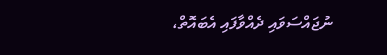ނުޖައްސަވައި ދެއްވާފައި އެބައޮތް،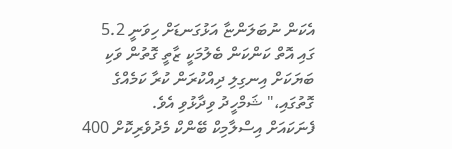އެކަން ނުބަލަންޏާ އަޅުގަނޑަށް ހިވަނީ 5.2 ގައި އޮތް ކަންކަން ބެލުމަކީ ޒާތީ ގޮތުން ވަކި ބަޔަކަށް އިނގިލި ދިއްކުރަން ކުރާ ކަމެއްގެ ގޮތުގައި،" ޝަމްހީދު ވިދާޅުވި އެވެ.
ފެނަކައަށް އިސްލާމިކް ބޭންކް މެދުވެރިކޮށް 400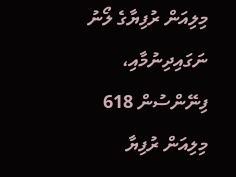މިލިއަން ރުފިޔާގެ ލޯނު ނަގައިދިނުމާއި، ފިނޭންސުން 618 މިލިއަން ރުފިޔާ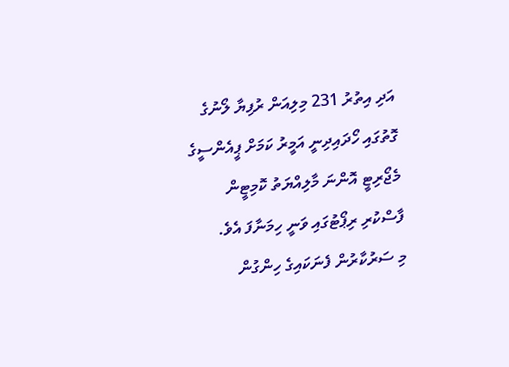އަދި އިތުރު 231 މިލިއަން ރުފިޔާ ލޯނުގެ ގޮތުގައި ހޯދައިދިނީ އަމީރު ކަމަށް ޕީއެންސީގެ މެޖޯރިޓީ އޮންނަ މާލިއްޔަތު ކޮމިޓީން ފާސްކުރި ރިޕޯޓުގައި ވަނީ ހިމަނާފަ އެވެ.
މި ސަރުކާރުން ފެނަކައިގެ ހިންގުން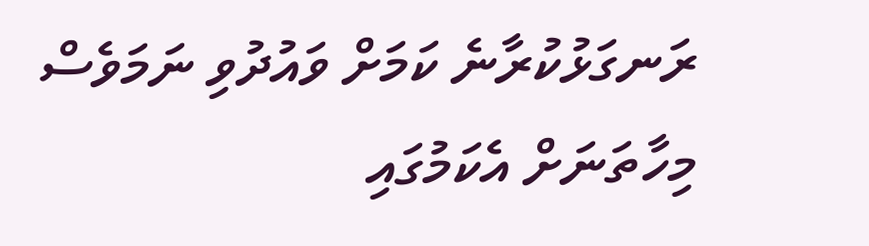ރަނގަޅުކުރާނެ ކަމަށް ވައުދުވި ނަމަވެސް މިހާތަނަށް އެކަމުގައި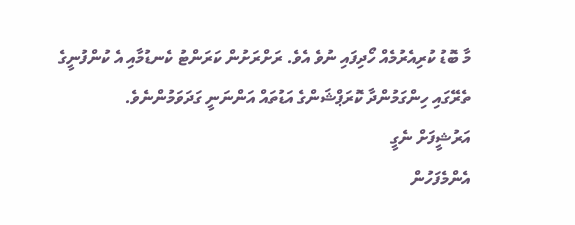މާ ބޮޑު ކުރިއެރުމެއް ހޯދިފައި ނުވެ އެވެ. ރަށްރަށުން ކަރަންޓު ކެނޑުމާއި އެ ކުންފުނީގެ ތެރޭގައި ހިންގަމުންދާ ކޮރަޕްޝަންގެ އަޑުތައް އަންނަނީ ގަދަވަމުންނެވެ.
އަރުޝީފަށް ނެގީ
އެންމެފަހުން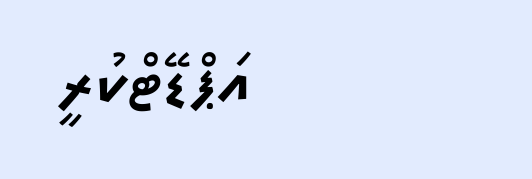އަޕްޑޭޓްކުރީ